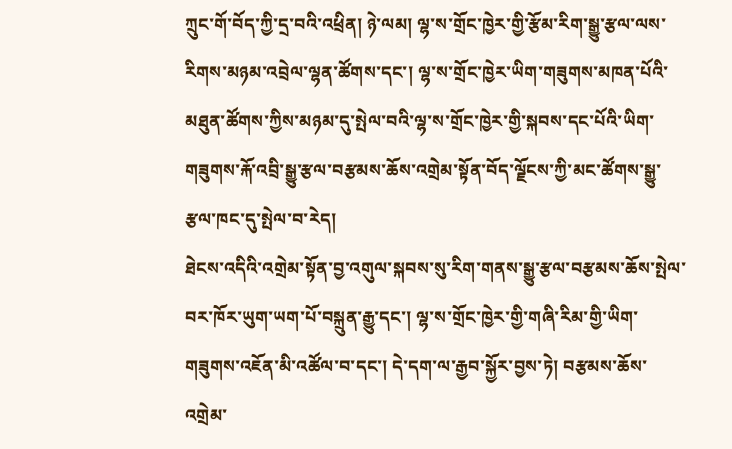ཀྲུང་གོ་བོད་ཀྱི་དྲ་བའི་འཕྲིན། ཉེ་ལམ། ལྷ་ས་གྲོང་ཁྱེར་གྱི་རྩོམ་རིག་སྒྱུ་རྩལ་ལས་རིགས་མཉམ་འབྲེལ་ལྷན་ཚོགས་དང་། ལྷ་ས་གྲོང་ཁྱེར་ཡིག་གཟུགས་མཁན་པོའི་མཐུན་ཚོགས་ཀྱིས་མཉམ་དུ་སྤེལ་བའི་ལྷ་ས་གྲོང་ཁྱེར་གྱི་སྐབས་དང་པོའི་ཡིག་གཟུགས་རྐོ་འབྲི་སྒྱུ་རྩལ་བརྩམས་ཆོས་འགྲེམ་སྟོན་བོད་ལྗོངས་ཀྱི་མང་ཚོགས་སྒྱུ་རྩལ་ཁང་དུ་སྤེལ་བ་རེད།
ཐེངས་འདིའི་འགྲེམ་སྟོན་བྱ་འགུལ་སྐབས་སུ་རིག་གནས་སྒྱུ་རྩལ་བརྩམས་ཆོས་སྤེལ་བར་ཁོར་ཡུག་ཡག་པོ་བསྐྲུན་རྒྱུ་དང་། ལྷ་ས་གྲོང་ཁྱེར་གྱི་གཞི་རིམ་གྱི་ཡིག་གཟུགས་འཇོན་མི་འཚོལ་བ་དང་། དེ་དག་ལ་རྒྱབ་སྐྱོར་བྱས་ཏེ། བརྩམས་ཆོས་འགྲེམ་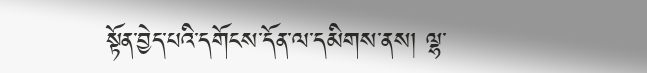སྟོན་བྱེད་པའི་དགོངས་དོན་ལ་དམིགས་ནས། ལྷ་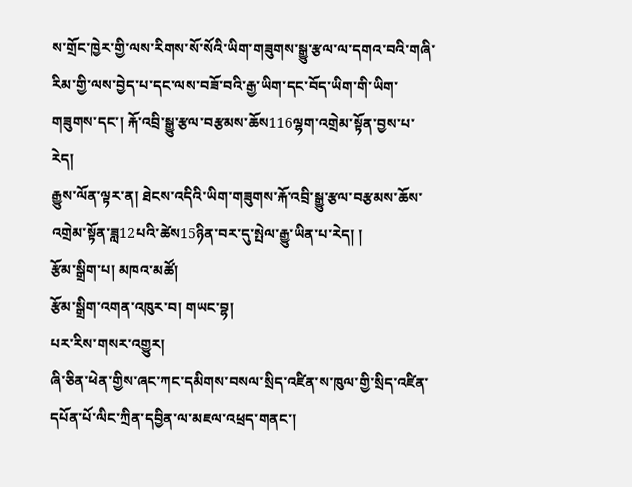ས་གྲོང་ཁྱེར་གྱི་ལས་རིགས་སོ་སོའི་ཡིག་གཟུགས་སྒྱུ་རྩལ་ལ་དགའ་བའི་གཞི་རིམ་གྱི་ལས་བྱེད་པ་དང་ལས་བཟོ་བའི་རྒྱ་ཡིག་དང་བོད་ཡིག་གི་ཡིག་གཟུགས་དང་། རྐོ་འབྲི་སྒྱུ་རྩལ་བརྩམས་ཆོས116ལྷག་འགྲེམ་སྟོན་བྱས་པ་རེད།
རྒྱུས་ལོན་ལྟར་ན། ཐེངས་འདིའི་ཡིག་གཟུགས་རྐོ་འབྲི་སྒྱུ་རྩལ་བརྩམས་ཆོས་འགྲེམ་སྟོན་ཟླ12པའི་ཚེས15ཉིན་བར་དུ་སྤེལ་རྒྱུ་ཡིན་པ་རེད། །
རྩོམ་སྒྲིག་པ། མཁའ་མཚོ།
རྩོམ་སྒྲིག་འགན་འཁུར་བ། གཡང་བྷ།
པར་རིས་གསར་འགྱུར།
ཞི་ཅིན་ཕེན་གྱིས་ཞང་ཀང་དམིགས་བསལ་སྲིད་འཛིན་ས་ཁུལ་གྱི་སྲིད་འཛིན་དཔོན་པོ་ལིང་ཀྲིན་དབྱིན་ལ་མཇལ་འཕྲད་གནང་།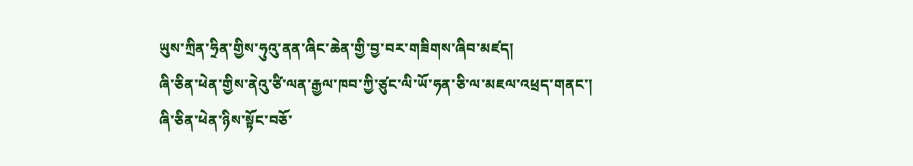ཡུས་ཀྲིན་ཧྲིན་གྱིས་ཧུའུ་ནན་ཞིང་ཆེན་གྱི་བྱ་བར་གཟིགས་ཞིབ་མཛད།
ཞི་ཅིན་ཕེན་གྱིས་ནེའུ་ཙི་ལན་རྒྱལ་ཁབ་ཀྱི་ཙུང་ལི་ཡོ་ཧན་ཅི་ལ་མཇལ་འཕྲད་གནང་།
ཞི་ཅིན་ཕེན་ཉིས་སྟོང་བཅོ་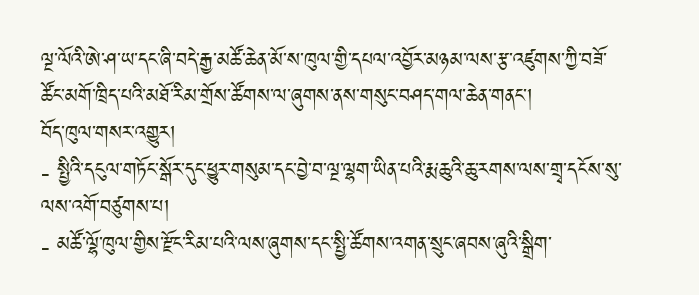ལྔ་ལོའི་ཨེ་ཤ་ཡ་དང་ཞི་བདེ་རྒྱ་མཚོ་ཆེན་མོ་ས་ཁུལ་གྱི་དཔལ་འབྱོར་མཉམ་ལས་རྩ་འཛུགས་ཀྱི་བཟོ་ཚོང་མགོ་ཁྲིད་པའི་མཐོ་རིམ་གྲོས་ཚོགས་ལ་ཞུགས་ནས་གསུང་བཤད་གལ་ཆེན་གནང་།
བོད་ཁུལ་གསར་འགྱུར།
- སྤྱིའི་དངུལ་གཏོང་སྒོར་དུང་ཕྱུར་གསུམ་དང་བྱེ་བ་ལྔ་ལྷག་ཡིན་པའི་རྨ་ཆུའི་ཆུ་རགས་ལས་གྲྭ་དངོས་སུ་ལས་འགོ་བཙུགས་པ།
- མཚོ་ལྷོ་ཁུལ་གྱིས་རྫོང་རིམ་པའི་ལས་ཞུགས་དང་སྤྱི་ཚོགས་འགན་སྲུང་ཞབས་ཞུའི་སྒྲིག་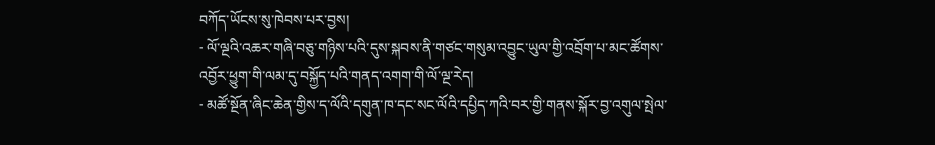བཀོད་ཡོངས་སུ་ཁེབས་པར་བྱས།
- ལོ་ལྔའི་འཆར་གཞི་བཅུ་གཉིས་པའི་དུས་སྐབས་ནི་གཙང་གསུམ་འབྱུང་ཡུལ་གྱི་འབྲོག་པ་མང་ཚོགས་འབྱོར་ཕྱུག་གི་ལམ་དུ་བསྐྱོད་པའི་གནད་འགག་གི་ལོ་ལྔ་རེད།
- མཚོ་སྔོན་ཞིང་ཆེན་གྱིས་ད་ལོའི་དགུན་ཁ་དང་སང་ལོའི་དཔྱིད་ཀའི་བར་གྱི་གནས་སྐོར་བྱ་འགུལ་སྤེལ་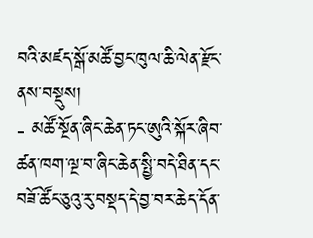བའི་མཛད་སྒོ་མཚོ་བྱང་ཁུལ་ཆི་ལེན་རྫོང་ནས་བསྡུས།
- མཚོ་སྔོན་ཞིང་ཆེན་ཏང་ཨུའི་སྐོར་ཞིབ་ཚན་ཁག་ལྔ་བ་ཞིང་ཆེན་སྤྱི་བདེ་ཐིན་དང་བཟོ་ཚོང་ཅུའུ་རུ་བསྡད་དེ་བྱ་བར་ཆེད་དོན་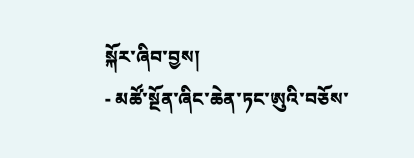སྐོར་ཞིབ་བྱས།
- མཚོ་སྔོན་ཞིང་ཆེན་ཏང་ཨུའི་བཅོས་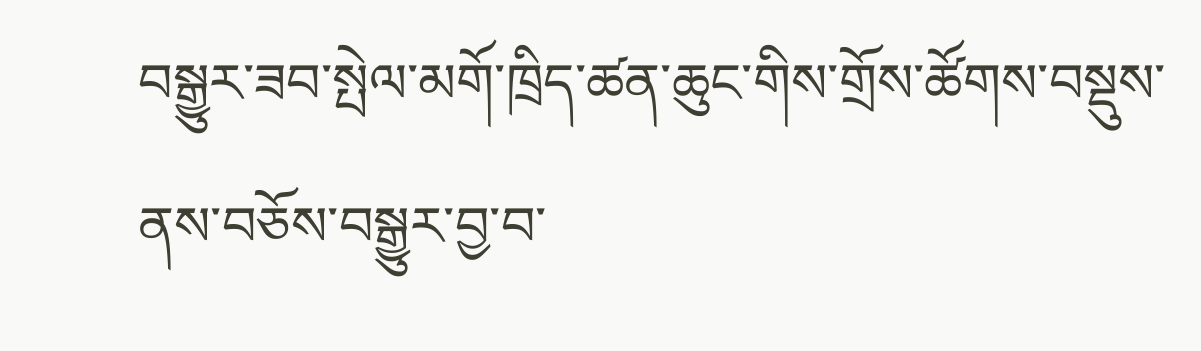བསྒྱུར་ཟབ་སྤེལ་མགོ་ཁྲིད་ཚན་ཆུང་གིས་གྲོས་ཚོགས་བསྡུས་ནས་བཅོས་བསྒྱུར་བྱ་བ་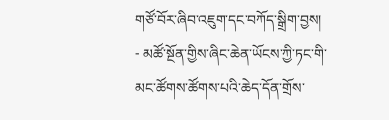གཙོ་བོར་ཞིབ་འཇུག་དང་བཀོད་སྒྲིག་བྱས།
- མཚོ་སྔོན་གྱིས་ཞིང་ཆེན་ཡོངས་ཀྱི་ཏང་གི་མང་ཚོགས་ཚོགས་པའི་ཆེད་དོན་གྲོས་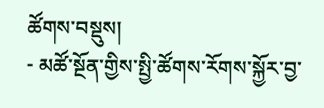ཚོགས་བསྡུས།
- མཚོ་སྔོན་གྱིས་སྤྱི་ཚོགས་རོགས་སྐྱོར་བྱ་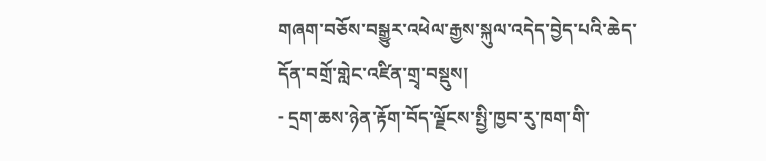གཞག་བཅོས་བསྒྱུར་འཕེལ་རྒྱས་སྐུལ་འདེད་བྱེད་པའི་ཆེད་དོན་བགྲོ་གླེང་འཛིན་གྲྭ་བསྡུས།
- དྲག་ཆས་ཉེན་རྟོག་བོད་ལྗོངས་སྤྱི་ཁྱབ་རུ་ཁག་གི་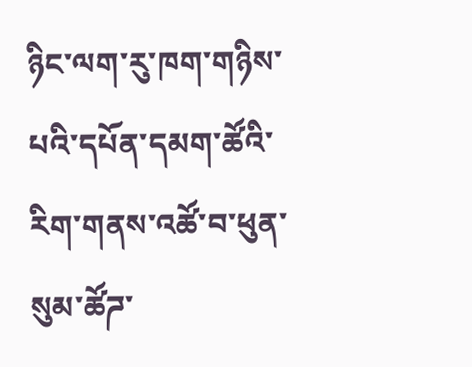ཉིང་ལག་རུ་ཁག་གཉིས་པའི་དཔོན་དམག་ཚོའི་རིག་གནས་འཚོ་བ་ཕུན་སུམ་ཚོཌ་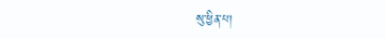སུ་ཕྱིན་པ།